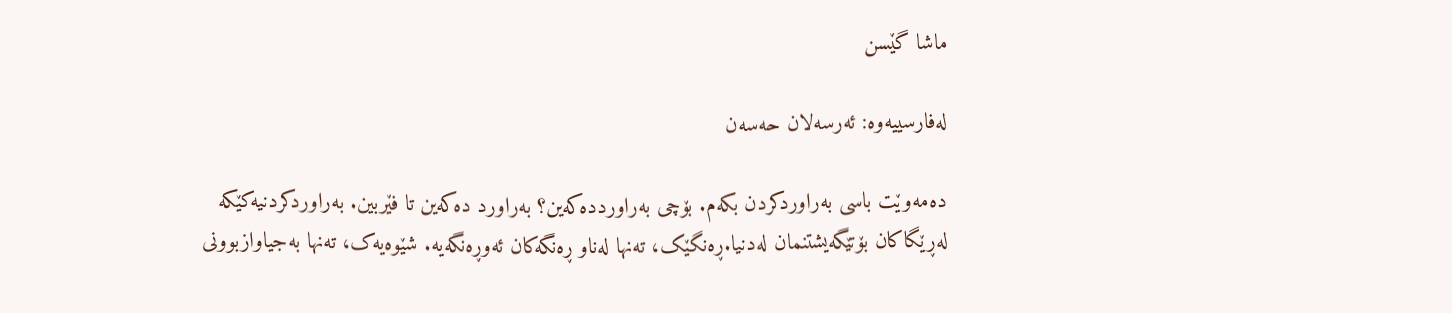ماشا گێسن

لەفارسییەوە: ئەرسەلان حەسەن

دەمەوێت باسی بەراوردکردن بکەم. بۆچی بەراورددەکەین؟ بەراورد دەکەین تا فێربین. بەراوردکردنیەکێکە لەڕێگاکان بۆتێگەیشتنمان لەدنیا.ڕەنگێک، تەنها لەناو ڕەنگەکان ئەوڕەنگەیە. شێوەیەک، تەنها بەجیاوازبوونی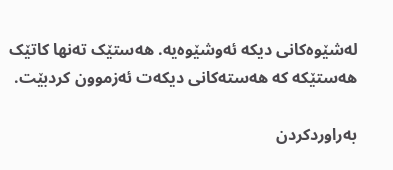لەشێوەکانی دیکە ئەوشێوەیە. هەستێک تەنها کاتێک هەستێکە کە هەستەکانی دیکەت ئەزموون کردبێت.

بەراوردکردن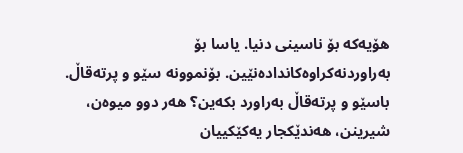هۆیەکە بۆ ناسینی دنیا. یاسا بۆ بەراوردنەکراوەکاندادەنێین. بۆنموونە سێو و پرتەقاڵ. باسێو و پرتەقاڵ بەراورد بکەین؟ هەر دوو میوەن، شیرینن، هەندێکجار یەکێکییان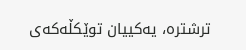ترشترە، یەکییان توێکڵەکەی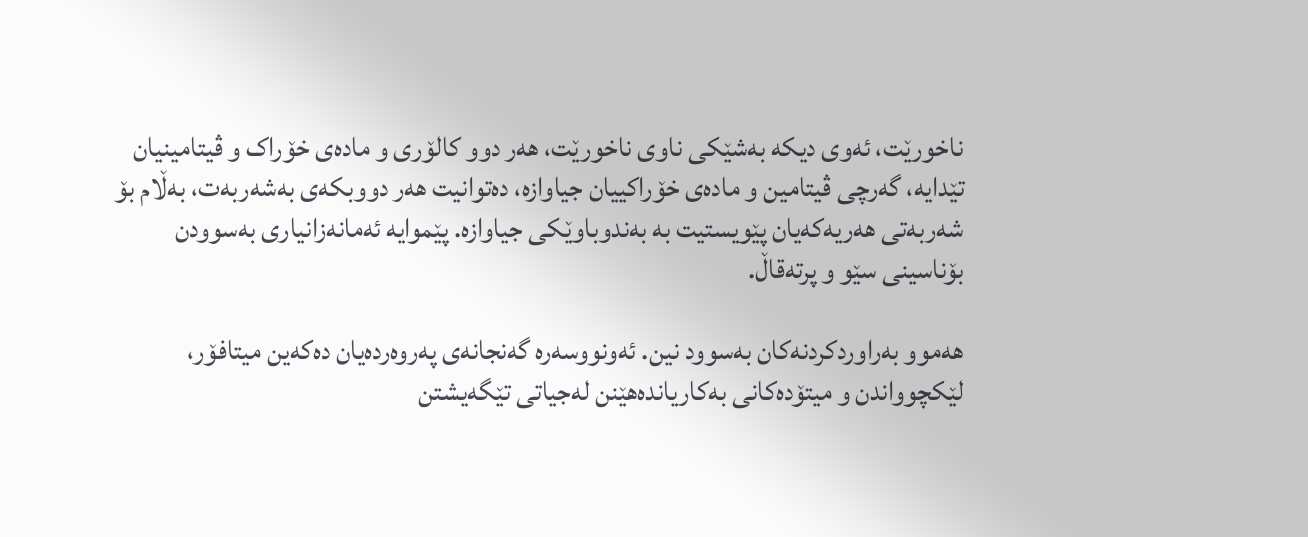ناخورێت، ئەوی دیکە بەشێکی ناوی ناخورێت، هەر دوو کالۆری و مادەی خۆراک و ڤیتامینیان تێدایە، گەرچی ڤیتامین و مادەی خۆراکییان جیاوازە، دەتوانیت هەر دووبکەی بەشەربەت، بەڵام بۆ شەربەتی هەریەکەیان پێویستیت بە بەندوباوێکی جیاوازە. پێموایە ئەمانەزانیاری بەسوودن بۆناسینی سێو و پرتەقاڵ.

هەموو بەراوردکردنەکان بەسوود نین. ئەونووسەرە گەنجانەی پەروەردەیان دەکەین میتافۆر، لێکچوواندن و میتۆدەکانی بەکاریاندەهێنن لەجیاتی تێگەیشتن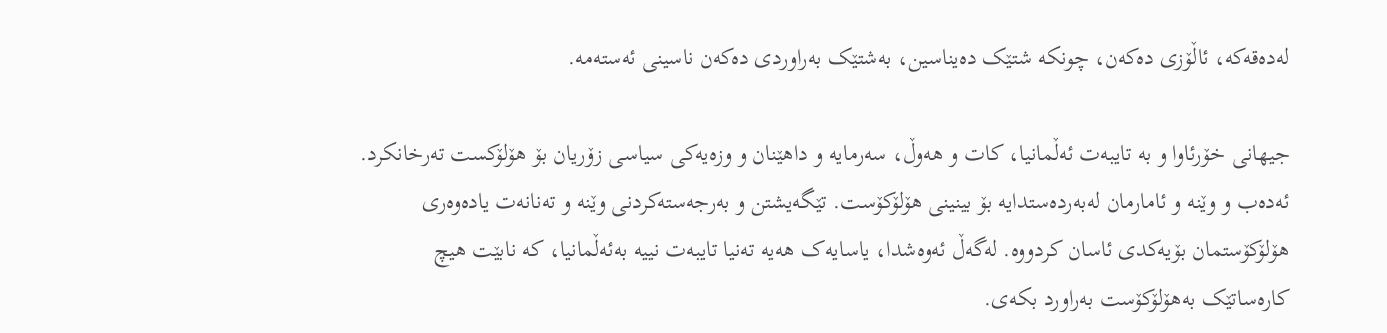لەدەقەکە، ئاڵۆزی دەکەن، چونکە شتێک دەیناسین، بەشتێک بەراوردی دەکەن ناسینی ئەستەمە.

جیهانی خۆرئاوا و بە تایبەت ئەڵمانیا، کات و هەوڵ، سەرمایە و داهێنان و وزەیەکی سیاسی زۆریان بۆ هۆلۆکست تەرخانکرد. ئەدەب و وێنە و ئامارمان لەبەردەستدایە بۆ بینینی هۆلۆکۆست. تێگەیشتن و بەرجەستەکردنی وێنە و تەنانەت یادەوەری هۆلۆکۆستمان بۆیەکدی ئاسان کردووە. لەگەڵ ئەوەشدا، یاسایەک هەیە تەنیا تایبەت نییە بەئەڵمانیا، کە نابێت هیچ کارەساتێک بەهۆلۆکۆست بەراورد بکەی.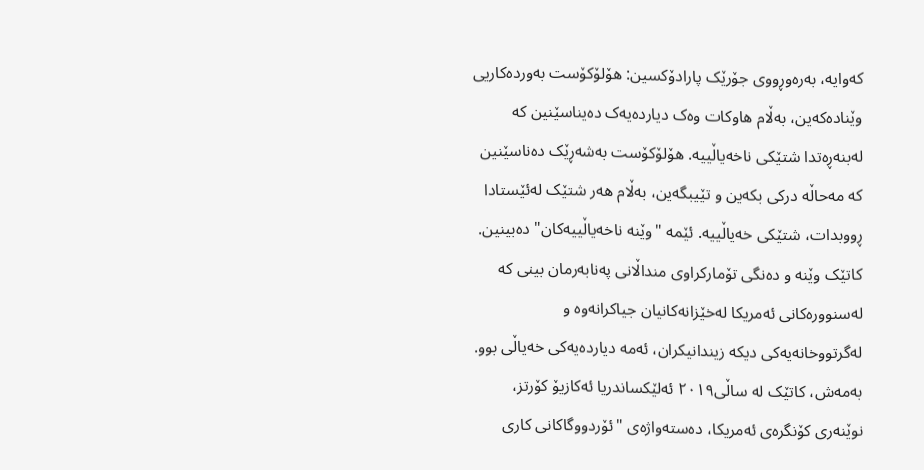کەوایە، بەرەوڕووی جۆرێک پارادۆکسین: هۆلۆکۆست بەوردەکاریی وێنادەکەین، بەڵام هاوکات وەک دیاردەیەک دەیناسێنین کە لەبنەڕەتدا شتێکی ناخەیاڵییە. هۆلۆکۆست بەشەڕێک دەناسێنین کە مەحاڵە درکی بکەین و تێیبگەین، بەڵام هەر شتێک لەئێستادا ڕووبدات، شتێکی خەیاڵییە. ئێمە "وێنە ناخەیاڵییەکان" دەبینین. کاتێک وێنە و دەنگی تۆمارکراوی منداڵانی پەنابەرمان بینی کە لەسنوورەکانی ئەمریکا لەخێزانەکانیان جیاکرانەوە و لەگرتووخانەیەکی دیکە زیندانیکران، ئەمە دیاردەیەکی خەیاڵی بوو. بەمەش، کاتێک لە ساڵی٢٠١٩ ئەلێکساندریا ئەکازیۆ کۆرتز، نوێنەری کۆنگرەی ئەمریکا، دەستەواژەی "ئۆردووگاکانی کاری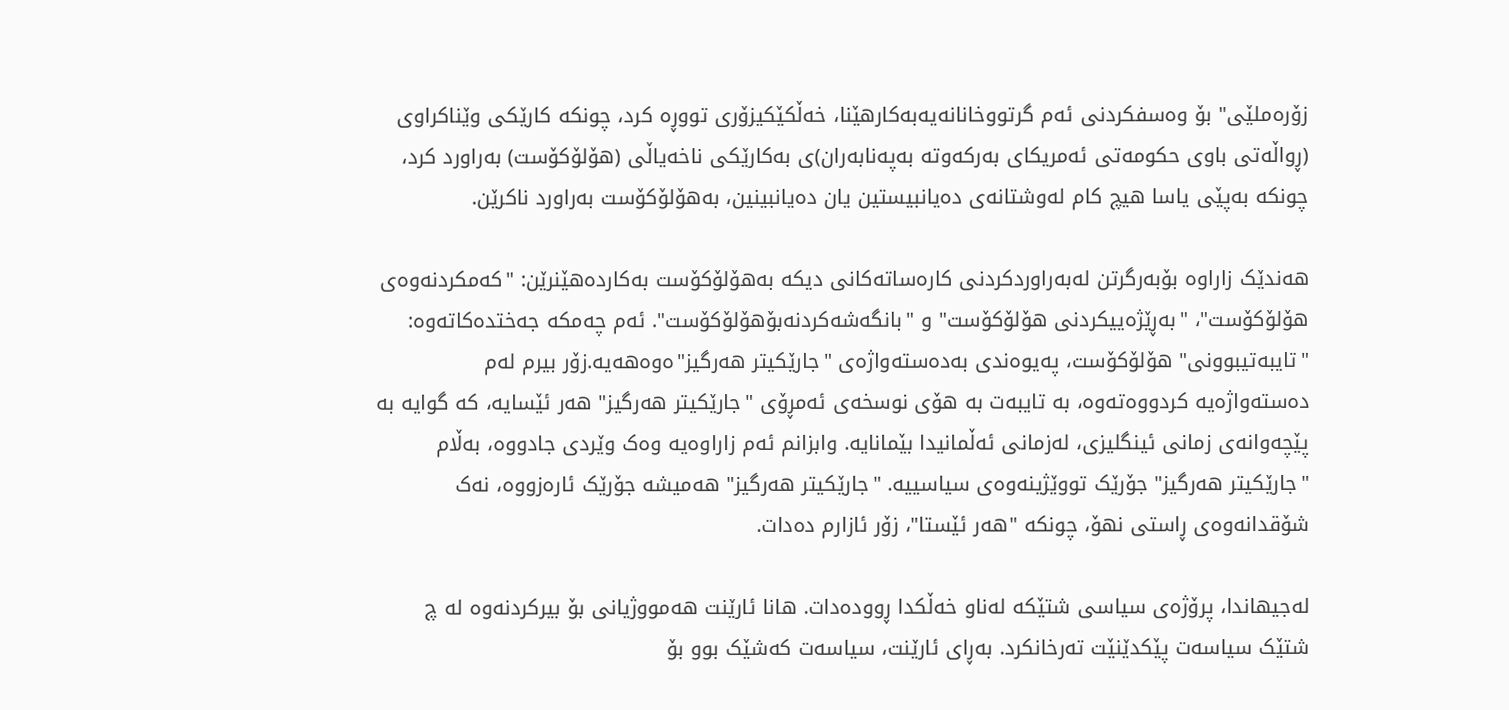زۆرەملێی" بۆ وەسفکردنی ئەم گرتووخانانەیەبەکارهێنا، خەڵکێکیزۆری تووڕە کرد، چونکە کارێکی وێناکراوی (ڕواڵەتی باوی حکومەتی ئەمریکای بەرکەوتە بەپەنابەران)ی بەکارێکی ناخەیاڵی (هۆلۆکۆست) بەراورد کرد، چونکە بەپێی یاسا هیچ کام لەوشتانەی دەیانبیستین یان دەیانبینین، بەهۆلۆکۆست بەراورد ناکرێن.

هەندێک زاراوە بۆبەرگرتن لەبەراوردکردنی کارەساتەکانی دیکە بەهۆلۆکۆست بەکاردەهێنرێن: "کەمکردنەوەی هۆلۆکۆست"، "بەڕێژەییکردنی هۆلۆکۆست" و "بانگەشەکردنەبۆهۆلۆکۆست". ئەم چەمکە جەختدەکاتەوە: "تایبەتیبوونی" هۆلۆکۆست، پەیوەندی بەدەستەواژەی "جارێکیتر هەرگیز"ەوەهەیە.زۆر بیرم لەم دەستەواژەیە کردووەتەوە، بە تایبەت بە هۆی نوسخەی ئەمڕۆی "جارێکیتر هەرگیز" هەر ئێسایە، کە گوایە بە پێچەوانەی زمانی ئینگلیزی، لەزمانی ئەڵمانیدا بێمانایە. وابزانم ئەم زاراوەیە وەک وێردی جادووە، بەڵام "جارێکیتر هەرگیز" جۆرێک تووێژینەوەی سیاسییە. "جارێکیتر هەرگیز" هەمیشە جۆرێک ئارەزووە، نەک شۆقدانەوەی ڕاستی نهۆ، چونکە "هەر ئێستا"، زۆر ئازارم دەدات.

لەجیهاندا، پرۆژەی سیاسی شتێکە لەناو خەڵکدا ڕوودەدات. هانا ئارێنت هەمووژیانی بۆ بیرکردنەوە لە چ شتێک سیاسەت پێکدێنێت تەرخانکرد. بەڕای ئارێنت، سیاسەت کەشێک بوو بۆ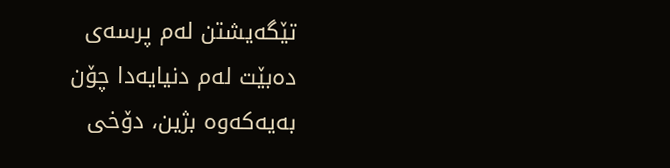تێگەیشتن لەم پرسەی دەبێت لەم دنیایەدا چۆن بەیەکەوە بژین، دۆخی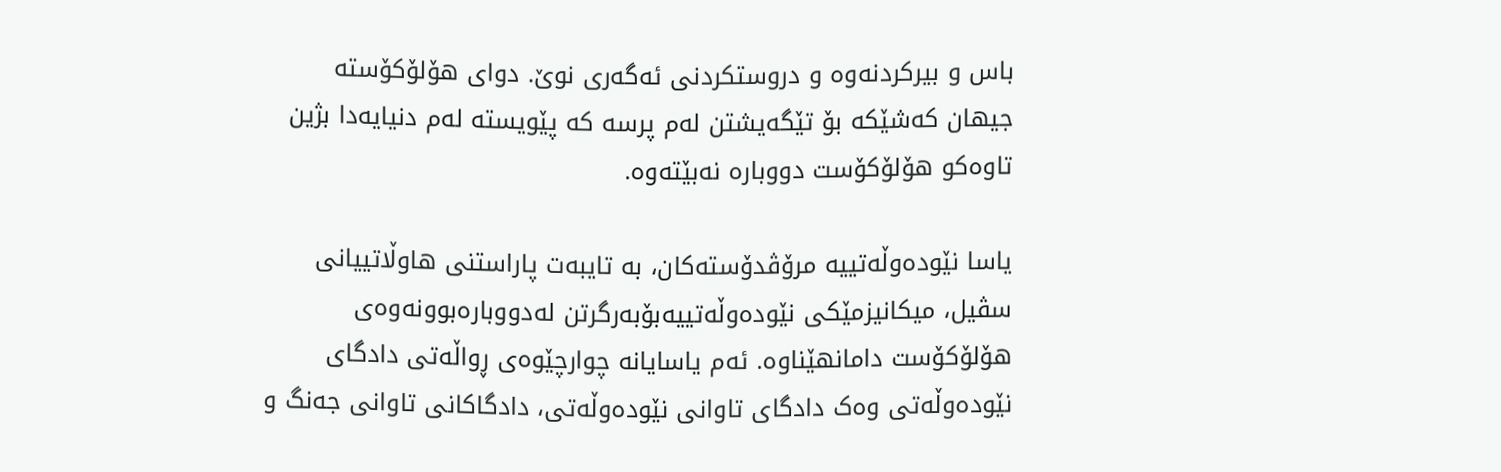باس و بیرکردنەوە و دروستکردنی ئەگەری نوێ. دوای هۆلۆکۆستە جیهان کەشێکە بۆ تێگەیشتن لەم پرسە کە پێویستە لەم دنیایەدا بژین تاوەکو هۆلۆکۆست دووبارە نەبێتەوە.

یاسا نێودەوڵەتییە مرۆڤدۆستەکان، بە تایبەت پاراستنی هاوڵاتییانی سڤیل، میکانیزمێکی نێودەوڵەتییەبۆبەرگرتن لەدووبارەبوونەوەی هۆلۆکۆست دامانهێناوە. ئەم یاسایانە چوارچێوەی ڕواڵەتی دادگای نێودەوڵەتی وەک دادگای تاوانی نێودەوڵەتی، دادگاکانی تاوانی جەنگ و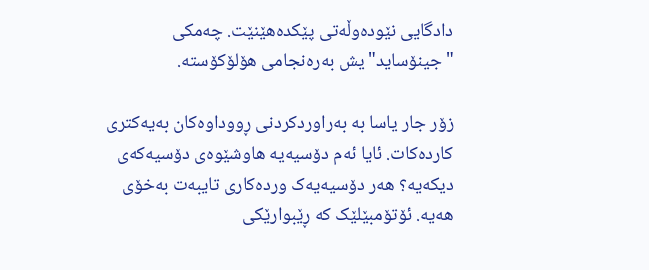دادگایی نێودەوڵەتی پێکدەهێنێت. چەمکی "جینۆساید"یش بەرەنجامی هۆلۆکۆستە.

زۆر جار یاسا بە بەراوردکردنی ڕووداوەکان بەیەکتری کاردەکات. ئایا ئەم دۆسیەیە هاوشێوەی دۆسیەکەی دیکەیە؟ هەر دۆسیەیەک وردەکاری تایبەت بەخۆی هەیە. ئۆتۆمبێلێک کە ڕێبوارێکی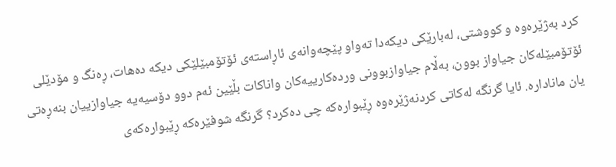کرد بەژێرەوە و کووشتی، لەبارێکی دیکەدا تەواو پێچەوانەی ئاڕاستەی ئۆتۆمبێلێکی دیکە دەهات، ڕەنگ و مۆدێلی ئۆتۆمبێلەکان جیاواز بوون، بەڵام جیاوازبوونی وردەکارییەکان واناکات بڵێین ئەم دوو دۆسیەیە جیاوازییان بنەڕەتی یان مانادارە. ئایا گرنگە لەکاتی کردنەژێرەوە ڕێبوارەکە چی دەکرد؟ گرنگە شوفێرەکە ڕێبوارەکەی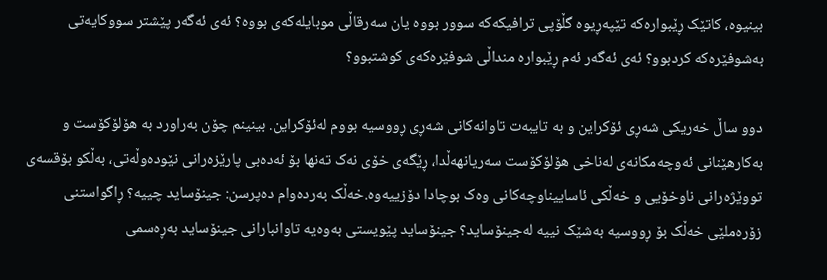بینیوە، کاتێک ڕێبوارەکە تێپەڕیوە گڵۆپی ترافیکەکە سوور بووە یان سەرقاڵی موبایلەکەی بووە؟ ئەی ئەگەر پێشتر سووکایەتی بەشوفێرەکە کردبوو؟ ئەی ئەگەر ئەم ڕێبوارە منداڵی شوفێرەکەی کوشتبوو؟

دوو ساڵ خەریکی شەڕی ئۆکراین و بە تایبەت تاوانەکانی شەڕی ڕووسیە بووم لەئۆکراین. بینینم چۆن بەراورد بە هۆلۆکۆست و بەکارهێنانی ئەوچەمکانەی لەناخی هۆلۆکۆست سەریانهەڵدا، ڕێگەی خۆی نەک تەنها بۆ ئەدەبی پارێزەرانی نێودەوڵەتی، بەڵکو بۆقسەی تووێژەرانی ناوخۆیی و خەڵکی ئاساییناوچەکانی وەک بوچادا دۆزییەوە.خەڵک بەردەوام دەپرسن: جینۆساید چییە؟ ڕاگواستنی زۆرەملێی خەڵک بۆ ڕووسیە بەشێک نییە لەجینۆساید؟ جینۆساید پێویستی بەوەیە تاوانبارانی جینۆساید بەڕەسمی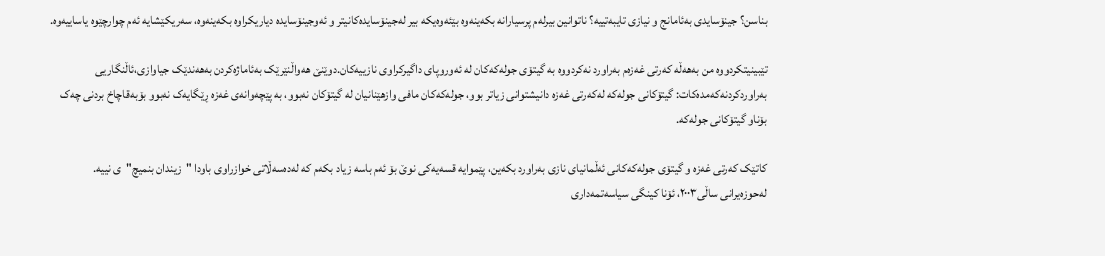بناسن؟ جینۆسایدی بەئامانج و نیازی تایبەتییە؟ ناتوانین بیرلەم پرسیارانە بکەینەوە بێئەوەیکە بیر لەجینۆسایدەکانیتر و ئەوجینۆسایدە دیاریکراوە بکەینەوە، سەریکێشایە ئەم چوارچێوە یاساییەوە.

تێبینیتکردووە من بەهەڵە کەرتی غەزەم بەراورد نەکردووە بە گیتۆی جولەکەکان لە ئەوروپای داگیرکراوی نازییەکان.دوێنێ هەواڵنێرێک بەئاماژەکردن بەهەندێک جیاوازی،ئاڵنگاریی بەراوردکردنەکەمدەکات: گیتۆکانی جولەکە لەکەرتی غەزە دانیشتوانی زیاتر بوو، جولەکەکان مافی وازهێنانیان لە گیتۆکان نەبوو، بە پێچەوانەی غەزە ڕێگایەک نەبوو بۆبەقاچاخ بردنی چەک بۆناو گیتۆکانی جولەکە.

کاتێک کەرتی غەزە و گیتۆی جولەکەکانی ئەڵمانیای نازی بەراورد بکەین، پێموایە قسەیەکی نوێ بۆ ئەم باسە زیاد بکەم کە لەدەسەڵاتی خوازراوی باودا "زیندان بنمیچ"ی نییە. لەحوزەیرانی ساڵی٢٠٠٣، ئۆنا کینگی سیاسەتمەداری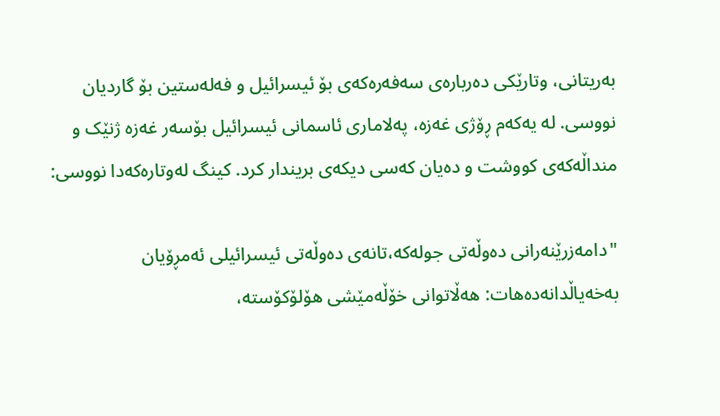بەریتانی، وتارێکی دەربارەی سەفەرەکەی بۆ ئیسرائیل و فەلەستین بۆ گاردیان نووسی. لە یەکەم ڕۆژی غەزە، پەلاماری ئاسمانی ئیسرائیل بۆسەر غەزە ژنێک و منداڵەکەی کووشت و دەیان کەسی دیکەی بریندار کرد. کینگ لەوتارەکەدا نووسی:

"دامەزرێنەرانی دەوڵەتی جولەکە،تانەی دەوڵەتی ئیسرائیلی ئەمڕۆیان بەخەیاڵدانەدەهات: هەڵاتوانی خۆڵەمێشی هۆلۆکۆستە،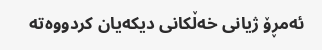ئەمڕۆ ژیانی خەڵکانی دیکەیان کردووەتە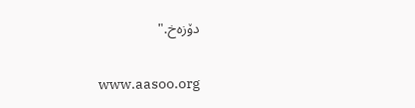دۆزەخ."

www.aasoo.org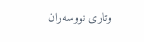وتاری نووسەران